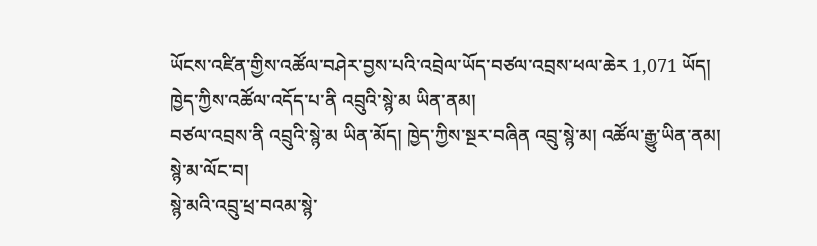ཡོངས་འཛིན་གྱིས་འཚོལ་བཤེར་བྱས་པའི་འབྲེལ་ཡོད་བཙལ་འབྲས་ཕལ་ཆེར 1,071 ཡོད།
ཁྱེད་ཀྱིས་འཚོལ་འདོད་པ་ནི འབྲུའི་སྙེ་མ ཡིན་ནམ།
བཙལ་འབྲས་ནི འབྲུའི་སྙེ་མ ཡིན་མོད། ཁྱེད་ཀྱིས་སྔར་བཞིན འབྲུ་སྙེ་མ། འཚོལ་རྒྱུ་ཡིན་ནམ།
སྙེ་མ་ལོང་བ།
སྙེ་མའི་འབྲུ་ཕྲ་བའམ་སྙེ་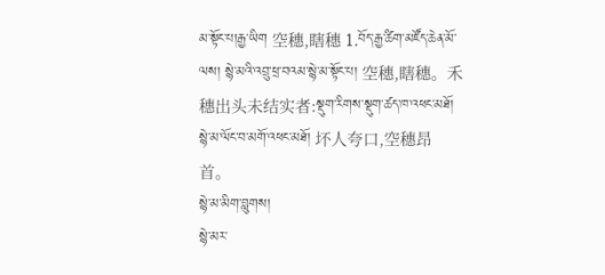མ་སྟོང་པ།རྒྱ་ཡིག 空穗,瞎穗 1.བོད་རྒྱ་ཚིག་མཛོད་ཆེན་མོ་ལས། སྙེ་མའི་འབྲུ་ཕྲ་བའམ་སྙེ་མ་སྟོང་པ། 空穗,瞎穗。禾穗出头未结实者:སྡུག་རིགས་སྡུག་ཚད་ཁ་འཕང་མཐོ། སྙེ་མ་ལོང་བ་མགོ་འཕང་མཐོ། 坏人夸口,空穗昂首。
སྙེ་མ་མིག་བླུགས།
སྙེ་མར་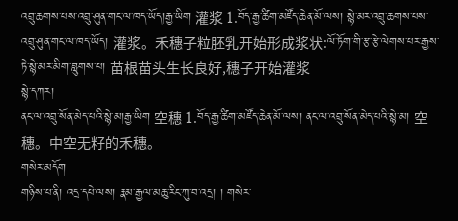འབྲུ་ཆགས་པས་འབྲུ་ཤུན་གང་ལ་ཁད་ཡོད།རྒྱ་ཡིག 灌浆 1.བོད་རྒྱ་ཚིག་མཛོད་ཆེན་མོ་ལས། སྙེ་མར་འབྲུ་ཆགས་པས་འབྲུ་ཤུན་གང་ལ་ཁད་ཡོད། 灌浆。禾穗子粒胚乳开始形成浆状:ལོ་ཏོག་གི་རྩ་རྩེ་ལེགས་པར་རྒྱས་ཏེ་སྙེ་མར་མིག་བླུགས་པ། 苗根苗头生长良好,穗子开始灌浆
སྙེ་དཀར།
ནང་ལ་འབྲུ་སོན་མེད་པའི་སྙེ་མ།རྒྱ་ཡིག 空穗 1.བོད་རྒྱ་ཚིག་མཛོད་ཆེན་མོ་ལས། ནང་ལ་འབྲུ་སོན་མེད་པའི་སྙེ་མ། 空穗。中空无籽的禾穗。
གསེར་མདོག
གཉིས་པ་ནི། འདྲ་དཔེ་ལས། རྣམ་རྒྱལ་མཆུ་རིང་ཀུ་བ་འདྲ། ། གསེར་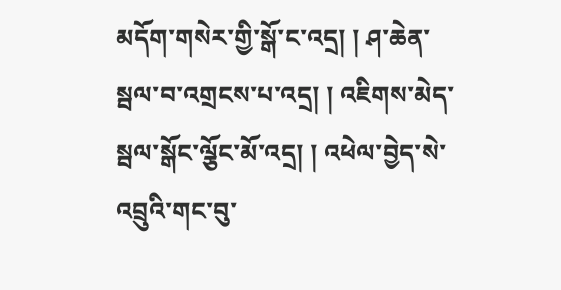མདོག་གསེར་གྱི་སྒོ་ང་འདྲ། ། ཤ་ཆེན་སྦལ་བ་འགྲངས་པ་འདྲ། ། འཇིགས་མེད་སྦལ་སྒོང་ལྕོང་མོ་འདྲ། ། འཕེལ་བྱེད་སེ་འབྲུའི་གང་བུ་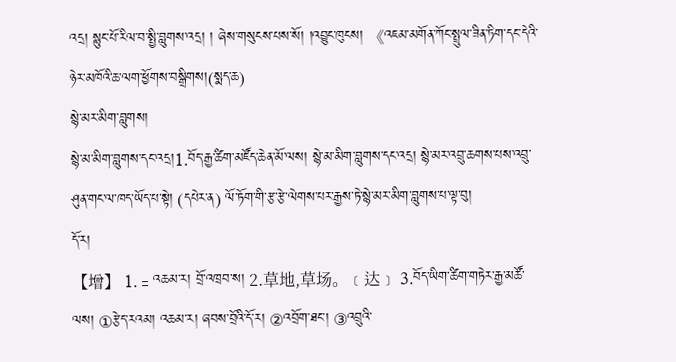འདྲ། སྙུང་པོ་རིལ་བ་སྤྱི་བླུགས་འདྲ། ། ཞེས་གསུངས་པས་སོ། །འབྱུང་ཁུངས། 《འཇམ་མགོན་ཀོང་སྤྲུལ་ཟིན་ཏིག་དང་དེའི་ཉེར་མཁོའི་ཆ་ལག་ཕྱོགས་བསྒྲིགས།(སྨད་ཆ)
སྙེ་མར་མིག་བླུགས།
སྙེ་མ་མིག་བླུགས་དང་འདྲ།1.བོད་རྒྱ་ཚིག་མཛོད་ཆེན་མོ་ལས། སྙེ་མ་མིག་བླུགས་དང་འདྲ། སྙེ་མར་འབྲུ་ཆགས་པས་འབྲུ་ཤུན་གང་ལ་ཁད་ཡོད་པ་སྟེ། (དཔེར་ན) ལོ་ཏོག་གི་རྩ་རྩེ་ལེགས་པར་རྒྱས་ཏེ་སྙེ་མར་མིག་བླུགས་པ་ལྟ་བུ།
དོ་ར།
【增】 1.﹦འཆམ་ར། བྲོ་འཁྲབ་ས། 2.草地,草场。﹝达﹞ 3.བོད་ཡིག་ཚིག་གཏེར་རྒྱ་མཚོ་ལས། ①རྩེད་རའམ། འཆམ་ར། ཞབས་བྲོའི་དོ་ར། ②འབྲོག་ཐང་། ③འབྲུའི་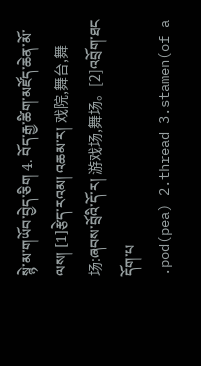སྙེ་མ་གཡོབ་བྱེད་ཅིག 4. བོད་རྒྱ་ཚིག་མཛོད་ཆེན་མོ་ལས། [1]རྩེད་རའམ། འཆམ་ར། 戏院,舞台,舞场:ཞབས་བྲོའི་དོ་ར། 游戏场,舞场。[2]འབྲོག་ཐང
དོག་པ
.pod(pea) 2.thread 3.stamen(of a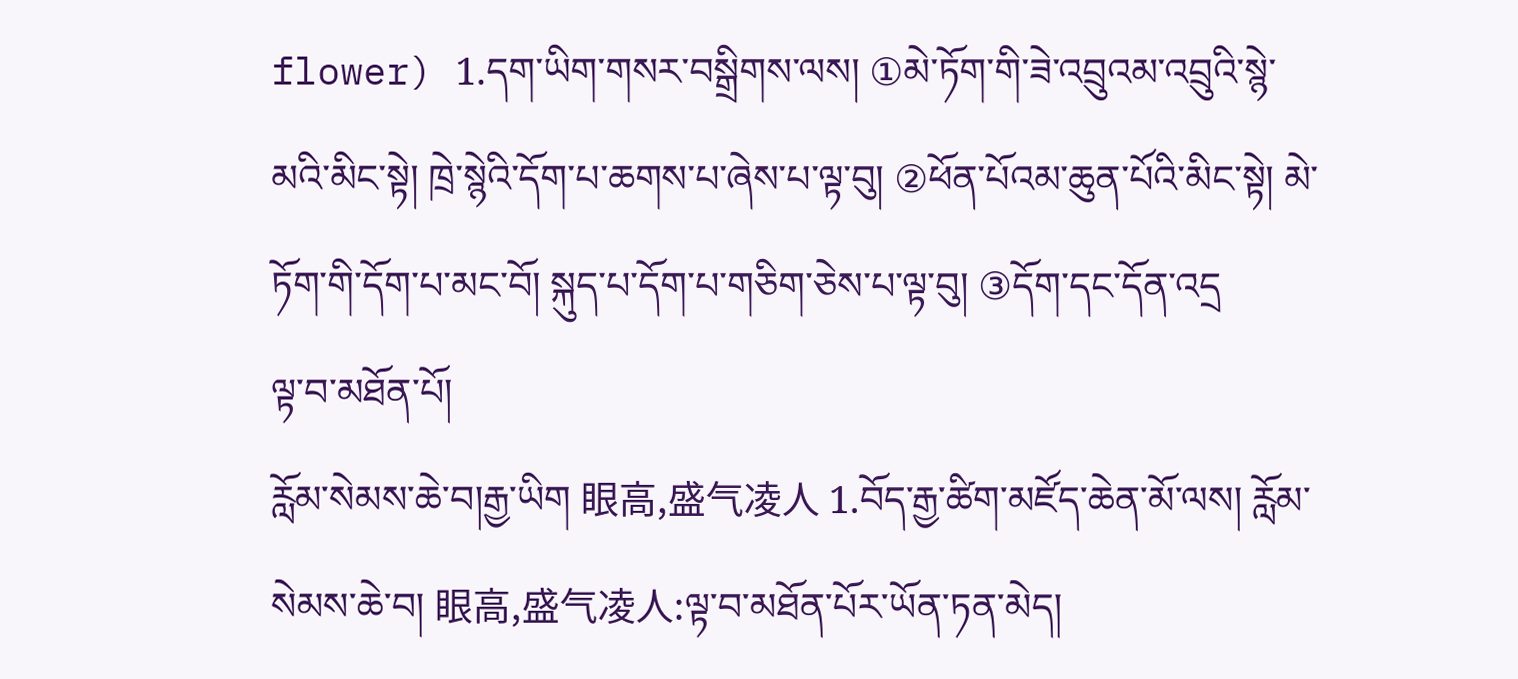flower) 1.དག་ཡིག་གསར་བསྒྲིགས་ལས། ①མེ་ཏོག་གི་ཟེ་འབྲུའམ་འབྲུའི་སྙེ་མའི་མིང་སྟེ། ཁྲེ་སྙེའི་དོག་པ་ཆགས་པ་ཞེས་པ་ལྟ་བུ། ②ཕོན་པོའམ་ཆུན་པོའི་མིང་སྟེ། མེ་ཏོག་གི་དོག་པ་མང་བོ། སྐུད་པ་དོག་པ་གཅིག་ཅེས་པ་ལྟ་བུ། ③དོག་དང་དོན་འདྲ
ལྟ་བ་མཐོན་པོ།
རློམ་སེམས་ཆེ་བ།རྒྱ་ཡིག 眼高,盛气凌人 1.བོད་རྒྱ་ཚིག་མཛོད་ཆེན་མོ་ལས། རློམ་སེམས་ཆེ་བ། 眼高,盛气凌人:ལྟ་བ་མཐོན་པོར་ཡོན་ཏན་མེད།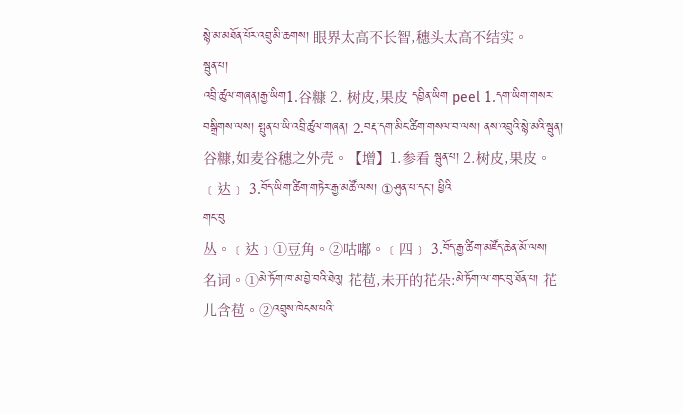སྙེ་མ་མཐོན་པོར་འབྲུ་མི་ཆགས། 眼界太高不长智,穗头太高不结实。
སྦུན་པ།
འབྲི་ཚུལ་གཞན།རྒྱ་ཡིག1.谷糠 2. 树皮,果皮 དབྱིན་ཡིག peel 1.དག་ཡིག་གསར་བསྒྲིགས་ལས། སྤུན་པ་ཡི་འབྲི་ཚུལ་གཞན། 2.བརྡ་དག་མིང་ཚིག་གསལ་བ་ལས། ནས་འབྲུའི་སྙེ་མའི་སྦུན། 谷糠,如麦谷穗之外壳。【增】1.参看 སྦུན་པ། 2.树皮,果皮。﹝达﹞ 3.བོད་ཡིག་ཚིག་གཏེར་རྒྱ་མཚོ་ལས། ①ཤུན་པ་དང་། ཕྱིའི
གང་བུ
丛。﹝达﹞①豆角。②咕嘟。﹝四﹞ 3.བོད་རྒྱ་ཚིག་མཛོད་ཆེན་མོ་ལས། 名词。①མེ་ཏོག་ཁ་མ་བྱེ་བའི་ཐེའུ། 花苞,未开的花朵:མེ་ཏོག་ལ་གང་བུ་ཐོན་པ། 花儿含苞。②འབྲུས་ཁེངས་པའི་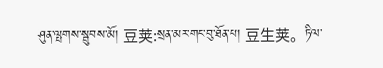ཤུན་ལྤགས་སྦུབས་མོ། 豆荚:སྲན་མར་གང་བུ་ཐོན་པ། 豆生荚。ཏིལ་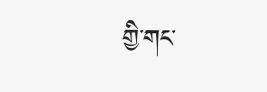གྱི་གང་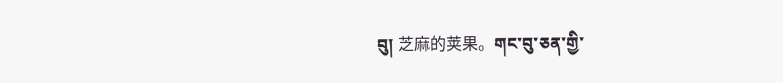བུ། 芝麻的荚果。གང་བུ་ཅན་གྱི་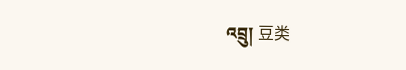འབྲུ། 豆类